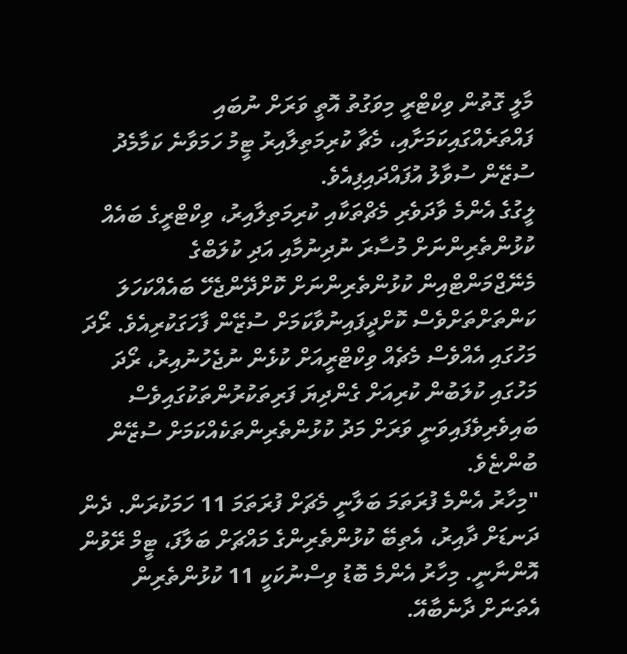މާލީ ގޮތުން ވިކްޓްރީ މިވަގުތު އޮތީ ވަރަށް ނުބައި ފައްތަރެއްގައިކަމަށާއި، މެޗާ ކުރިމަތިލާއިރު ޓީމު ހަމަވާނެ ކަމާމެދު ސުޒޭން ސުވާލު އުފައްދައިފިއެވެ.
ލީގުގެ އެންމެ ވާދަވެރި މެޗްތަކާއި ކުރިމަތިލާއިރު، ވިކްޓްރީގެ ބައެއް ކުޅުންތެރިންނަށް މުސާރަ ނުދިނުމާއި އަދި ކުލަބްގެ މެނޭޖްމަންޓްއިން ކުޅުންތެރިންނަށް ކޮށްދޭންޖެހޭ ބައެއްކަހަލަ ކަންތަށްތަށްވެސް ކޮށްދީފައިނުވާކަމަށް ސުޒޭން ފާހަގަކުރިއެވެ. ރޯދަ މަހުގައި އެއްވެސް މެޗެއް ވިކްޓްރީއަށް ކުޅެން ނުޖެހުނުއިރު، ރޯދަ މަހުގައި ކުލަބުން ކުރިއަށް ގެންދިޔަ ފަރިތަކުރުންތަކުގައިވެސް ބައިވެރިވެފައިވަނީ ވަރަށް މަދު ކުޅުންތެރިންތަކެއްކަމަށް ސުޒޭން ބުންޏެވެ.
"މިހާރު އެންމެ ފުރަތަމަ ބަލާނީ މެޗަށް ފުރަތަމަ 11 ހަމަކުރަން. ދެން ދަނޑަށް ދާއިރު، އެތިބޭ ކުޅުންތެރިންގެ މައްޗަށް ބަލާފަ، ޓީމް ރޭވުން އޮންނާނީ. މިހާރު އެންމެ ބޮޑު ވިސްނުކަކީ 11 ކުޅުންތެރިން އެތަނަށް ދާނެބާއޭ.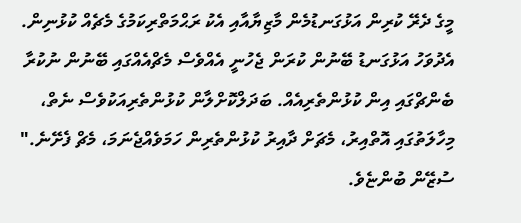މީގެ ދެރޭ ކުރިން އަޅުގަނޑުމެން މާޒިޔާއާއި އެކު ރަޙްމަތްރިކަމުގެ މެޗެއް ކުޅުނިން. އެދުވަހު އަޅުގަނޑު ބޭނުން ކުރަން ޖެހުނީ އެއްވެސް މެޗްއެއްގައި ބޭނުން ނުކުރާ ބެންޗްގައި އިން ކުޅުންތެރިއެއް. ބަދަލްކޮށްލާން ކުޅުންތެރިއަކުވެސް ނެތް، މިހާލަތުގައި އޮތްއިރު، މެޗަށް ދާއިރު ކުޅުންތެރިން ހަމަވެއްޖެނަމަ، މެޗް ފެށޭނެ." ސުޒޭން ބުންޏެވެ.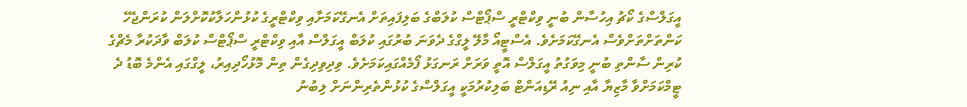އީގަލްސްގެ ކޯޗު އިހުސާން ބުނީ ވިކްޓްރީ ސްޕޯޓްސް ކުލަބްގެ ބަލިފައިތަށް އެނގޭކަމަށާއި ވިކްޓްރީގެ ކުޅުންހަލާކުކޮށްލަން ކުރަންޖެހޭ ކަންތަށްތަށްވެސް އެނގޭކަމަށެވެ. އެސްޓީއޯ މާލޭ ލީގްގެ ދެވަނަ ބުރުގައި ކުލަބް އީގަލްސް އާއި ވިކްޓްރީ ސްޕޯޓްސް ކުލަބް ވާދަކުރާ މެޗްގެ ކުރިން ސާންތި ބުނީ މިވަގުތު އީގަލްސް އޮތީ ވަރަށް ރަނގަޅު ފޯމެއްގައިކަމަށެވެ. ވިދިވިދިގެން ތިން މޮޅުހޯދިއިރު، ލީގްގައި އެންމެ ބޮޑު ދެ ޓީމްކަމަށްވާ މާޒިޔާ އާއި ނިއު ރޭޑިއަންޓް ބަލިކުރުމަކީ އީގަލްސްގެ ކުޅުންތެރިންނަށް ލިބުނު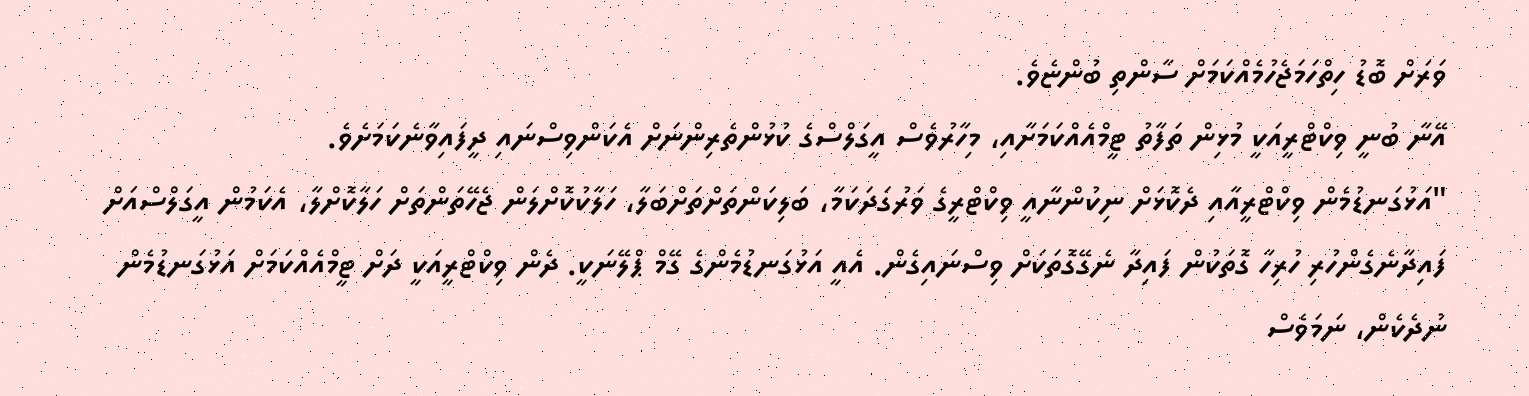ވަރަށް ބޮޑު ހިތްހަމަޖެހުމެއްކަމަށް ސާންތި ބުންޏެވެ.
އޭނާ ބުނީ ވިކްޓްރީއަކީ މުޅިން ތަފާތު ޓީމްއެއްކަމަށާއި، މިހާރުވެސް އީގަލްސްގެ ކުޅުންތެރިންނަށް އެކަންވިސްނައި ދީފައިވާނެކަމަށެވެ.
"އަޅުގަނޑުމެން ވިކްޓްރީއާއި ދެކޮޅަށް ނިކުންނާއީ ވިކްޓްރީގެ ވަރުގަދަކަމާ، ބަލިކަންތަށްތަށްބަލާ، ހަލާކުކޮށްލަން ޖެހޭތަންތަށް ހަލާކޮށްލާ، އެކަމުން އީގަލްސްއަށް ފައިދާނެގެންހުރި ހުރިހާ ގޮތަކުން ފައިދާ ނެގޭގޮތަކަށް ވިސްނައިގެން. އެއީ އަޅުގަނޑުމެންގެ ގޭމް ޕްލޭނަކީ. ދެން ވިކްޓްރީއަކީ ދަށް ޓީމްއެއްކަމަށް އަޅުގަނޑުމެން ނުދެކެން، ނަމަވެސް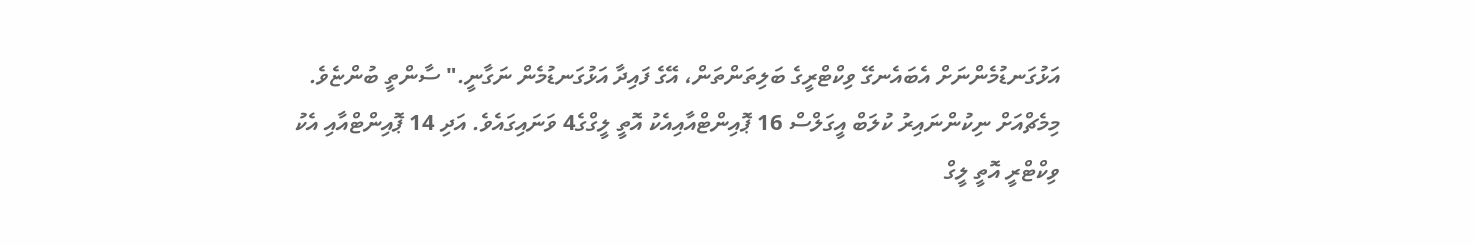އަޅުގަނޑުމެންނަށް އެބައެނގޭ ވިކްޓްރީގެ ބަލިތަންތަން، އޭގެ ފައިދާ އަޅުގަނޑުމެން ނަގާނީ." ސާންތީ ބުންޏެވެ.
މިމެޗްއަށް ނިކުންނައިރު ކުލަބް އީގަލްސް 16 ޕޮއިންޓްއާއިއެކު އޮތީ ލީގްގެ4 ވަނައިގައެވެ. އަދި 14 ޕޮއިންޓްއާއި އެކު ވިކްޓްރީ އޮތީ ލީގް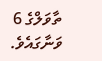ތާވަލްގެ 6 ވަނާގައެވެ.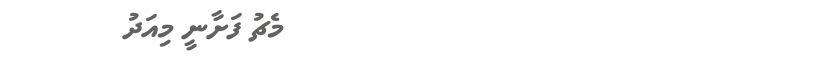މެޗު ފަށާނީ މިއަދު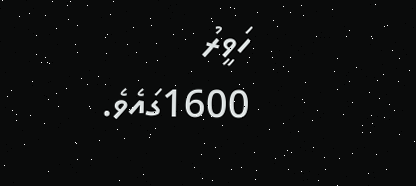ހަވީރު 1600ގައެވެ.